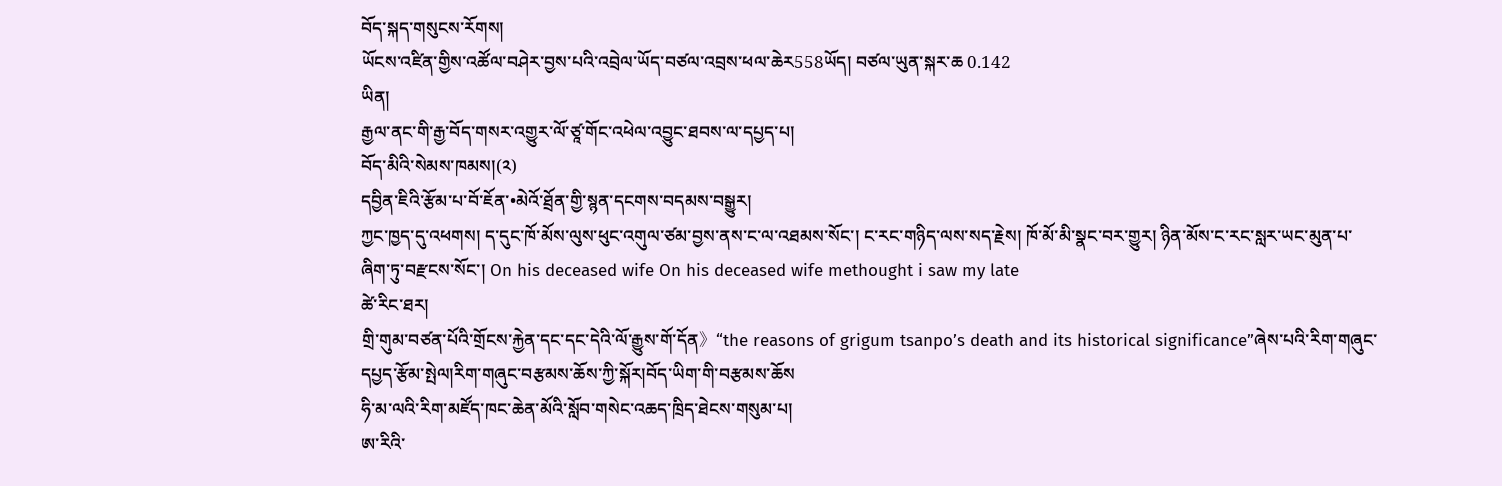བོད་སྐད་གསུངས་རོགས།
ཡོངས་འཛིན་གྱིས་འཚོལ་བཤེར་བྱས་པའི་འབྲེལ་ཡོད་བཙལ་འབྲས་ཕལ་ཆེར558ཡོད། བཙལ་ཡུན་སྐར་ཆ 0.142
ཡིན།
རྒྱལ་ནང་གི་རྒྱ་བོད་གསར་འགྱུར་ལོ་ཙཱ་གོང་འཕེལ་འབྱུང་ཐབས་ལ་དཔྱད་པ།
བོད་མིའི་སེམས་ཁམས།(༢)
དབྱིན་ཇིའི་རྩོམ་པ་བོ་ཇོན་•མེའོ་ཐྲོན་གྱི་སྙན་དངགས་བདམས་བསྒྱུར།
ཀྱང་ཁྱད་དུ་འཕགས། ད་དུང་ཁོ་མོས་ལུས་ཕུང་འགུལ་ཙམ་བྱས་ནས་ང་ལ་འཐམས་སོང་། ང་རང་གཉིད་ལས་སད་རྗེས། ཁོ་མོ་མི་སྣང་བར་གྱུར། ཉིན་མོས་ང་རང་སླར་ཡང་མུན་པ་ཞིག་ཏུ་བརྫངས་སོང་། On his deceased wife On his deceased wife methought i saw my late
ཚེ་རིང་ཐར།
གྲི་གུམ་བཙན་པོའི་གྲོངས་རྐྱེན་དང་དང་དེའི་ལོ་རྒྱུས་གོ་དོན》“the reasons of grigum tsanpo’s death and its historical significance”ཞེས་པའི་རིག་གཞུང་དཔྱད་རྩོམ་སྤེལ།རིག་གཞུང་བརྩམས་ཆོས་ཀྱི་སྐོར།བོད་ཡིག་གི་བརྩམས་ཆོས
ཧི་མ་ལའི་རིག་མཛོད་ཁང་ཆེན་མོའི་སློབ་གསེང་འཆད་ཁྲིད་ཐེངས་གསུམ་པ།
ཨ་རིའི་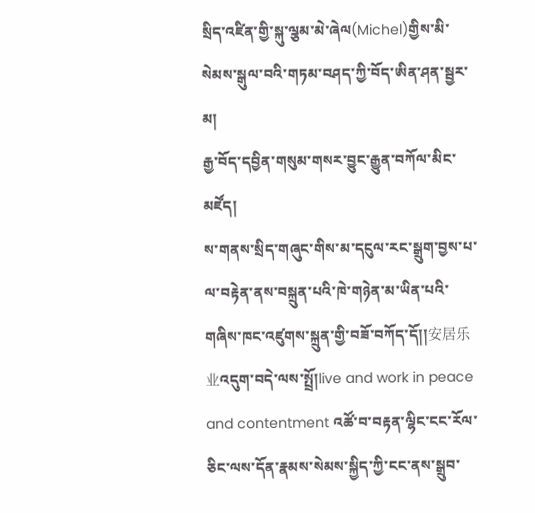སྲིད་འཛིན་གྱི་སྐུ་ལྕམ་མེ་ཞེལ(Michel)གྱིས་མི་སེམས་སྒུལ་བའི་གཏམ་བཤད་ཀྱི་བོད་ཨིན་ཤན་སྦྱར་མ།
རྒྱ་བོད་དབྱིན་གསུམ་གསར་བྱུང་རྒྱུན་བཀོལ་མིང་མཛོད།
ས་གནས་སྲིད་གཞུང་གིས་མ་དངུལ་རང་སྒྲུག་བྱས་པ་ལ་བརྟེན་ནས་བསྐྲུན་པའི་ཁེ་གཉེན་མ་ཡིན་པའི་གཞིས་ཁང་འཛུགས་སྐྲུན་གྱི་བཟོ་བཀོད་དོ།།安居乐业འདུག་བདེ་ལས་སྤྲོ།live and work in peace and contentment འཚོ་བ་བརྟན་ལྷིང་ངང་རོལ་ཅིང་ལས་དོན་རྣམས་སེམས་སྐྱིད་ཀྱི་ངང་ནས་སྒྲུབ་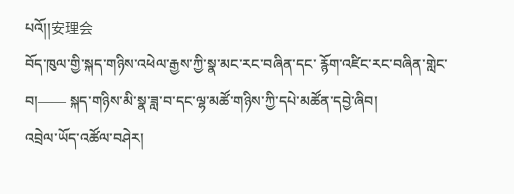པའོ།།安理会
བོད་ཁུལ་གྱི་སྐད་གཉིས་འཕེལ་རྒྱས་ཀྱི་སྣ་མང་རང་བཞིན་དང་ རྙོག་འཛིང་རང་བཞིན་གླེང་བ།—— སྐད་གཉིས་མི་སྣ་ཟླ་བ་དང་ལྷ་མཚོ་གཉིས་ཀྱི་དཔེ་མཚོན་དབྱེ་ཞིབ།
འབྲེལ་ཡོད་འཚོལ་བཤེར།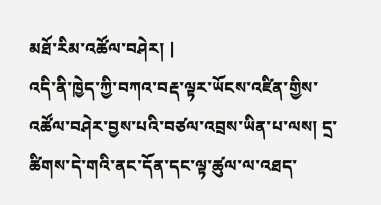མཐོ་རིམ་འཚོལ་བཤེར། |
འདི་ནི་ཁྱེད་ཀྱི་བཀའ་བརྡ་ལྟར་ཡོངས་འཛིན་གྱིས་འཚོལ་བཤེར་བྱས་པའི་བཙལ་འབྲས་ཡིན་པ་ལས། དྲ་ཚིགས་དེ་གའི་ནང་དོན་དང་ལྟ་ཚུལ་ལ་འཐད་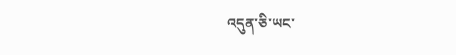འདུན་ཅི་ཡང་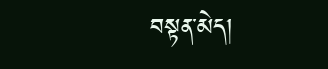བསྟན་མེད།